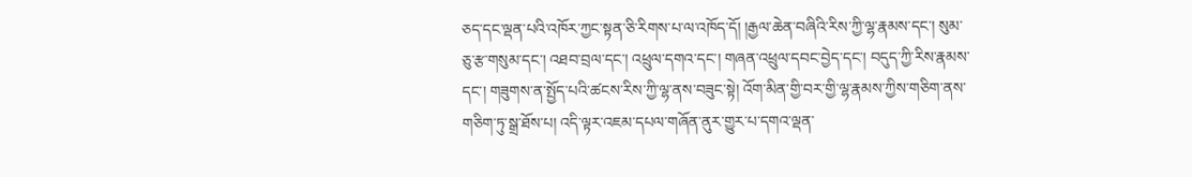ཅད་དང་ལྡན་པའི་འཁོར་ཀྱང་སྟན་ཅི་རིགས་པ་ལ་འཁོད་དོ། །རྒྱལ་ཆེན་བཞིའི་རིས་ཀྱི་ལྷ་རྣམས་དང་། སུམ་ཅུ་རྩ་གསུམ་དང་། འཐབ་བྲལ་དང་། འཕྲུལ་དགའ་དང་། གཞན་འཕྲུལ་དབང་བྱེད་དང་། བདུད་ཀྱི་རིས་རྣམས་དང་། གཟུགས་ན་སྤྱོད་པའི་ཚངས་རིས་ཀྱི་ལྷ་ནས་བཟུང་སྟེ། འོག་མིན་གྱི་བར་གྱི་ལྷ་རྣམས་ཀྱིས་གཅིག་ནས་གཅིག་ཏུ་སྒྲ་ཐོས་པ། འདི་ལྟར་འཇམ་དཔལ་གཞོན་ནུར་གྱུར་པ་དགའ་ལྡན་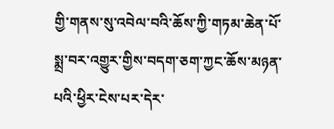གྱི་གནས་སུ་འབེལ་བའི་ཆོས་ཀྱི་གཏམ་ཆེན་པོ་སྨྲ་བར་འགྱུར་གྱིས་བདག་ཅག་ཀྱང་ཆོས་མཉན་པའི་ཕྱིར་ངེས་པར་དེར་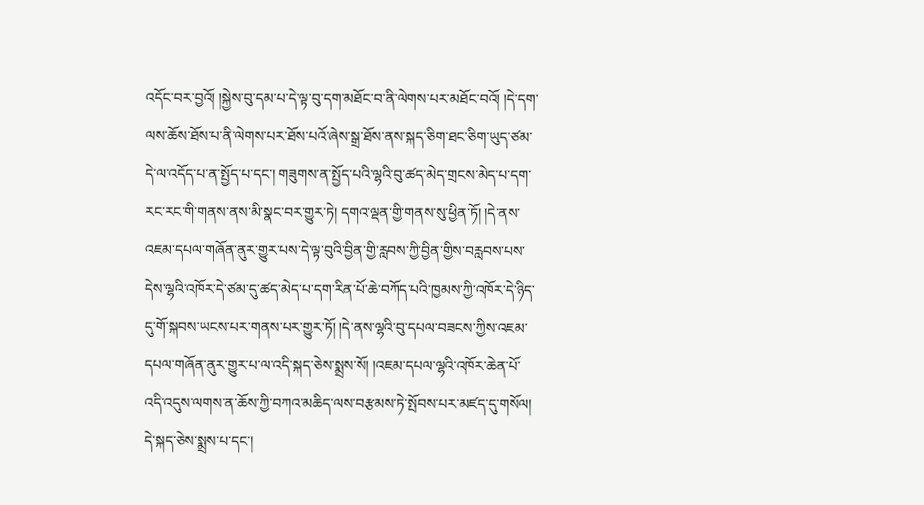འདོང་བར་བྱའོ། །སྐྱེས་བུ་དམ་པ་དེ་ལྟ་བུ་དག་མཐོང་བ་ནི་ལེགས་པར་མཐོང་བའོ། །དེ་དག་ལས་ཆོས་ཐོས་པ་ནི་ལེགས་པར་ཐོས་པའོ་ཞེས་སྒྲ་ཐོས་ནས་སྐད་ཅིག་ཐང་ཅིག་ཡུད་ཙམ་དེ་ལ་འདོད་པ་ན་སྤྱོད་པ་དང་། གཟུགས་ན་སྤྱོད་པའི་ལྷའི་བུ་ཚད་མེད་གྲངས་མེད་པ་དག་རང་རང་གི་གནས་ནས་མི་སྣང་བར་གྱུར་ཏེ། དགའ་ལྡན་གྱི་གནས་སུ་ཕྱིན་ཏོ། །དེ་ནས་འཇམ་དཔལ་གཞོན་ནུར་གྱུར་པས་དེ་ལྟ་བུའི་བྱིན་གྱི་རླབས་ཀྱི་བྱིན་གྱིས་བརླབས་པས་དེས་ལྷའི་འཁོར་དེ་ཙམ་དུ་ཚད་མེད་པ་དག་རིན་པོ་ཆེ་བཀོད་པའི་ཁྱམས་ཀྱི་འཁོར་དེ་ཉིད་དུ་གོ་སྐབས་ཡངས་པར་གནས་པར་གྱུར་ཏོ། །དེ་ནས་ལྷའི་བུ་དཔལ་བཟངས་ཀྱིས་འཇམ་དཔལ་གཞོན་ནུར་གྱུར་པ་ལ་འདི་སྐད་ཅེས་སྨྲས་སོ། །འཇམ་དཔལ་ལྷའི་འཁོར་ཆེན་པོ་འདི་འདུས་ལགས་ན་ཆོས་ཀྱི་བཀའ་མཆིད་ལས་བརྩམས་ཏེ་སྤོབས་པར་མཛད་དུ་གསོལ། དེ་སྐད་ཅེས་སྨྲས་པ་དང་།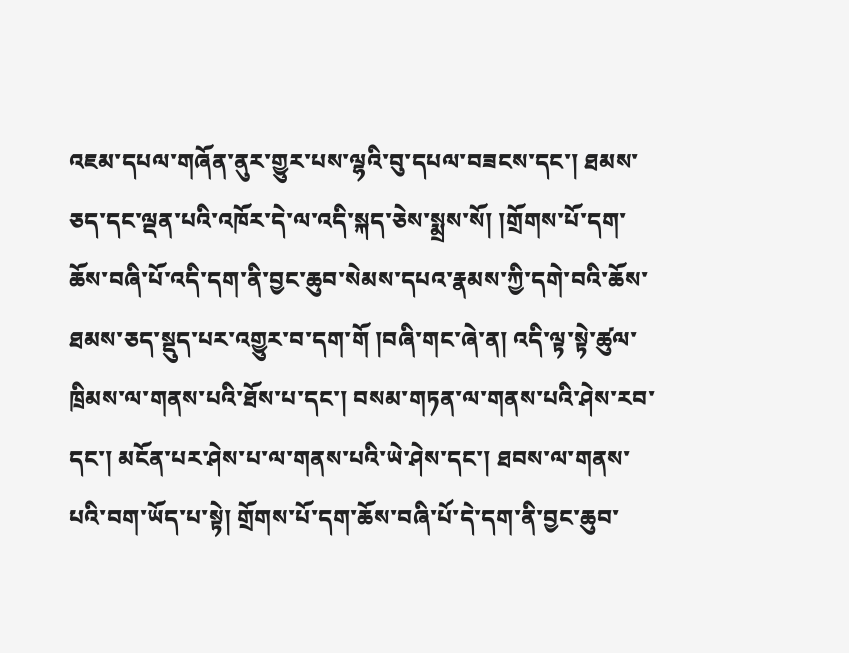འཇམ་དཔལ་གཞོན་ནུར་གྱུར་པས་ལྷའི་བུ་དཔལ་བཟངས་དང་། ཐམས་ཅད་དང་ལྡན་པའི་འཁོར་དེ་ལ་འདི་སྐད་ཅེས་སྨྲས་སོ། །གྲོགས་པོ་དག་ཆོས་བཞི་པོ་འདི་དག་ནི་བྱང་ཆུབ་སེམས་དཔའ་རྣམས་ཀྱི་དགེ་བའི་ཆོས་ཐམས་ཅད་སྡུད་པར་འགྱུར་བ་དག་གོ །བཞི་གང་ཞེ་ན། འདི་ལྟ་སྟེ་ཚུལ་ཁྲིམས་ལ་གནས་པའི་ཐོས་པ་དང་། བསམ་གཏན་ལ་གནས་པའི་ཤེས་རབ་དང་། མངོན་པར་ཤེས་པ་ལ་གནས་པའི་ཡེ་ཤེས་དང་། ཐབས་ལ་གནས་པའི་བག་ཡོད་པ་སྟེ། གྲོགས་པོ་དག་ཆོས་བཞི་པོ་དེ་དག་ནི་བྱང་ཆུབ་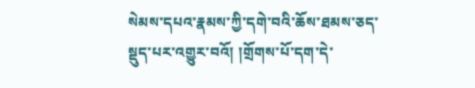སེམས་དཔའ་རྣམས་ཀྱི་དགེ་བའི་ཆོས་ཐམས་ཅད་སྡུད་པར་འགྱུར་བའོ། །གྲོགས་པོ་དག་དེ་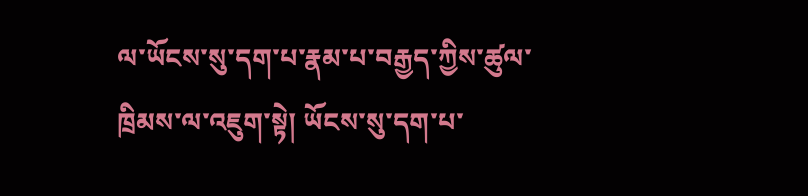ལ་ཡོངས་སུ་དག་པ་རྣམ་པ་བརྒྱད་ཀྱིས་ཚུལ་ཁྲིམས་ལ་འཇུག་སྟེ། ཡོངས་སུ་དག་པ་